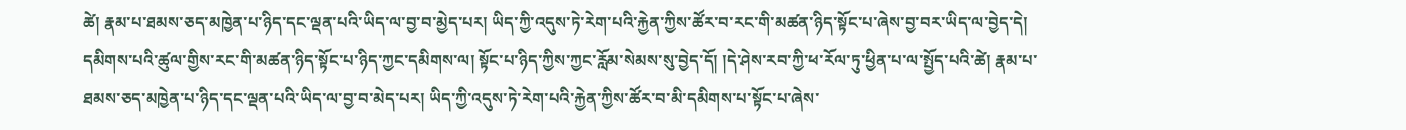ཚེ། རྣམ་པ་ཐམས་ཅད་མཁྱེན་པ་ཉིད་དང་ལྡན་པའི་ཡིད་ལ་བྱ་བ་མྱེད་པར། ཡིད་ཀྱི་འདུས་ཏེ་རེག་པའི་རྐྱེན་ཀྱིས་ཚོར་བ་རང་གི་མཚན་ཉིད་སྟོང་པ་ཞེས་བྱ་བར་ཡིད་ལ་བྱེད་དེ། དམིགས་པའི་ཚུལ་གྱིས་རང་གི་མཚན་ཉིད་སྟོང་པ་ཉིད་ཀྱང་དམིགས་ལ། སྟོང་པ་ཉིད་ཀྱིས་ཀྱང་རློམ་སེམས་སུ་བྱེད་དོ། །དེ་ཤེས་རབ་ཀྱི་ཕ་རོལ་ཏུ་ཕྱིན་པ་ལ་སྤྱོད་པའི་ཚེ། རྣམ་པ་ཐམས་ཅད་མཁྱེན་པ་ཉིད་དང་ལྡན་པའི་ཡིད་ལ་བྱ་བ་མེད་པར། ཡིད་ཀྱི་འདུས་ཏེ་རེག་པའི་རྐྱེན་ཀྱིས་ཚོར་བ་མི་དམིགས་པ་སྟོང་པ་ཞེས་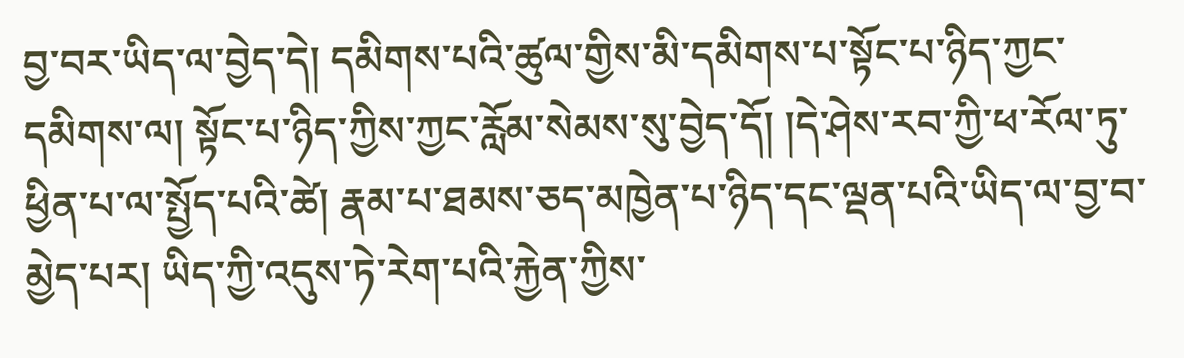བྱ་བར་ཡིད་ལ་བྱེད་དེ། དམིགས་པའི་ཚུལ་གྱིས་མི་དམིགས་པ་སྟོང་པ་ཉིད་ཀྱང་དམིགས་ལ། སྟོང་པ་ཉིད་ཀྱིས་ཀྱང་རློམ་སེམས་སུ་བྱེད་དོ། །དེ་ཤེས་རབ་ཀྱི་ཕ་རོལ་ཏུ་ཕྱིན་པ་ལ་སྤྱོད་པའི་ཚེ། རྣམ་པ་ཐམས་ཅད་མཁྱེན་པ་ཉིད་དང་ལྡན་པའི་ཡིད་ལ་བྱ་བ་མྱེད་པར། ཡིད་ཀྱི་འདུས་ཏེ་རེག་པའི་རྐྱེན་ཀྱིས་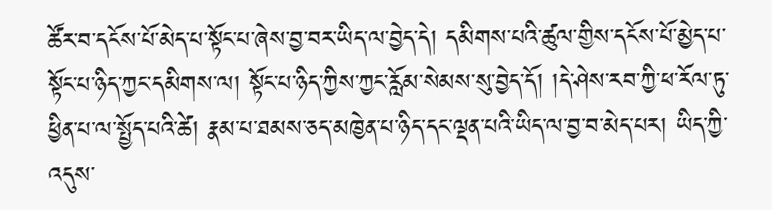ཚོར་བ་དངོས་པོ་མེད་པ་སྟོང་པ་ཞེས་བྱ་བར་ཡིད་ལ་བྱེད་དེ། དམིགས་པའི་ཚུལ་གྱིས་དངོས་པོ་མྱེད་པ་སྟོང་པ་ཉིད་ཀྱང་དམིགས་ལ། སྟོང་པ་ཉིད་ཀྱིས་ཀྱང་རློམ་སེམས་སུ་བྱེད་དོ། །དེ་ཤེས་རབ་ཀྱི་ཕ་རོལ་ཏུ་ཕྱིན་པ་ལ་སྤྱོད་པའི་ཚེ། རྣམ་པ་ཐམས་ཅད་མཁྱེན་པ་ཉིད་དང་ལྡན་པའི་ཡིད་ལ་བྱ་བ་མེད་པར། ཡིད་ཀྱི་འདུས་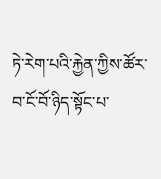ཏེ་རེག་པའི་རྐྱེན་ཀྱིས་ཚོར་བ་ངོ་བོ་ཉིད་སྟོང་པ་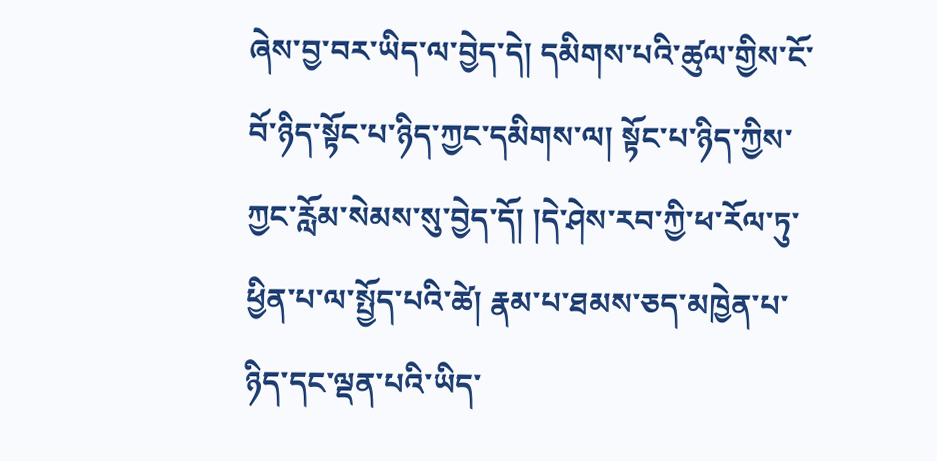ཞེས་བྱ་བར་ཡིད་ལ་བྱེད་དེ། དམིགས་པའི་ཚུལ་གྱིས་ངོ་བོ་ཉིད་སྟོང་པ་ཉིད་ཀྱང་དམིགས་ལ། སྟོང་པ་ཉིད་ཀྱིས་ཀྱང་རློམ་སེམས་སུ་བྱེད་དོ། །དེ་ཤེས་རབ་ཀྱི་ཕ་རོལ་ཏུ་ཕྱིན་པ་ལ་སྤྱོད་པའི་ཚེ། རྣམ་པ་ཐམས་ཅད་མཁྱེན་པ་ཉིད་དང་ལྡན་པའི་ཡིད་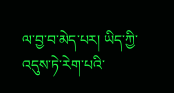ལ་བྱ་བ་མེད་པར། ཡིད་ཀྱི་འདུས་ཏེ་རེག་པའི་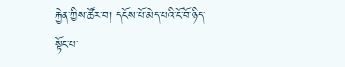རྐྱེན་ཀྱིས་ཚོར་བ། དངོས་པོ་མེད་པའི་ངོ་བོ་ཉིད་སྟོང་པ་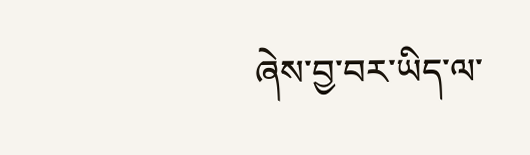ཞེས་བྱ་བར་ཡིད་ལ་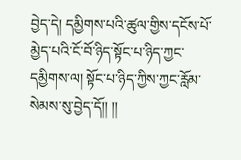བྱེད་དེ། དམྱིགས་པའི་ཚུལ་གྱིས་དངོས་པོ་མྱེད་པའི་ངོ་བོ་ཉིད་སྟོང་པ་ཉིད་ཀྱང་དམྱིགས་ལ། སྟོང་པ་ཉིད་ཀྱིས་ཀྱང་རློམ་སེམས་སུ་བྱེད་དོ།། །།